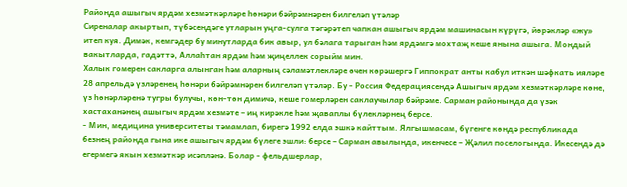Районда ашыгыч ярдәм хезмәткәрләре һөнәри бәйрәмнәрен билгеләп үтәләр
Сиреналар акыртып, түбәсендәге утларын уңга-сулга тәгәрәтеп чапкан ашыгыч ярдәм машинасын күрүгә, йөрәкләр «жу» итеп куя. Димәк, кемгәдер бу минутларда бик авыр, ул бәлага тарыган hәм ярдәмгә мохтаҗ кеше янына ашыга. Мондый вакытларда, гадәттә, Аллаhтан ярдәм hәм җиңеллек сорыйм мин.
Халык гомерен сакларга алынган hәм аларның сәламәтлекләре өчен көрәшергә Гиппократ анты кабул иткән шәфкать ияләре 28 апрельдә үзләренең hөнәри бәйрәмнәрен билгеләп үтәләр. Бу - Россия Федерациясендә Ашыгыч ярдәм хезмәткәрләре көне, үз һөнәрләренә тугры булучы, көн-төн димичә, кеше гомерләрен саклаучылар бәйрәме. Сарман районында да үзәк хастаханәнең ашыгыч ярдәм хезмәте – иң кирәкле һәм җаваплы бүлекләрнең берсе.
- Мин, медицина университеты тәмамлап, бирегә 1992 елда эшкә кайттым. Ялгышмасам, бүгенге көндә республикада безнең районда гына ике ашыгыч ярдәм бүлеге эшли: берсе – Сарман авылында, икенчесе – Җәлил поселогында. Икесендә дә егермегә якын хезмәткәр исәпләнә. Болар - фельдшерлар,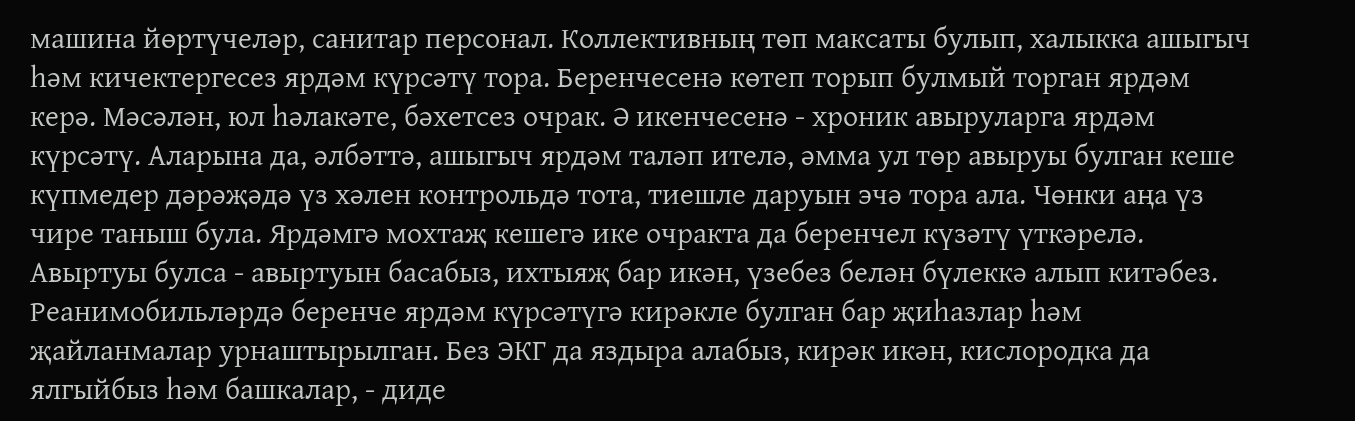машина йөртүчеләр, санитар персонал. Коллективның төп максаты булып, халыкка ашыгыч hәм кичектергесез ярдәм күрсәтү тора. Беренчесенә көтеп торып булмый торган ярдәм керә. Мәсәлән, юл hәлакәте, бәхетсез очрак. Ә икенчесенә - хроник авыруларга ярдәм күрсәтү. Аларына да, әлбәттә, ашыгыч ярдәм таләп ителә, әмма ул төр авыруы булган кеше күпмедер дәрәҗәдә үз хәлен контрольдә тота, тиешле даруын эчә тора ала. Чөнки аңа үз чире таныш була. Ярдәмгә мохтаҗ кешегә ике очракта да беренчел күзәтү үткәрелә. Авыртуы булса - авыртуын басабыз, ихтыяҗ бар икән, үзебез белән бүлеккә алып китәбез. Реанимобильләрдә беренче ярдәм күрсәтүгә кирәкле булган бар җиhазлар hәм җайланмалар урнаштырылган. Без ЭКГ да яздыра алабыз, кирәк икән, кислородка да ялгыйбыз һәм башкалар, - диде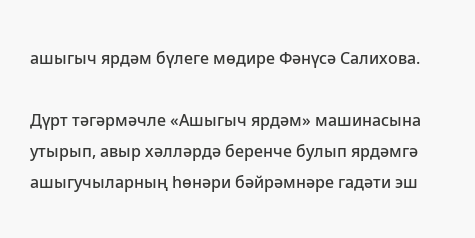ашыгыч ярдәм бүлеге мөдире Фәнүсә Салихова.

Дүрт тәгәрмәчле «Ашыгыч ярдәм» машинасына утырып, авыр хәлләрдә беренче булып ярдәмгә ашыгучыларның һөнәри бәйрәмнәре гадәти эш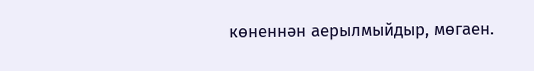көненнән аерылмыйдыр, мөгаен.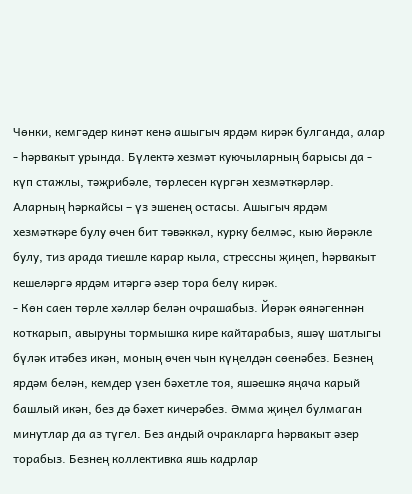Чөнки, кемгәдер кинәт кенә ашыгыч ярдәм кирәк булганда, алар - һәрвакыт урында. Бүлектә хезмәт куючыларның барысы да - күп стажлы, тәҗрибәле, төрлесен күргән хезмәткәрләр. Аларның һәркайсы – үз эшенең остасы. Ашыгыч ярдәм хезмәткәре булу өчен бит тәвәккәл, курку белмәс, кыю йөрәкле булу, тиз арада тиешле карар кыла, стрессны җиңеп, һәрвакыт кешеләргә ярдәм итәргә әзер тора белү кирәк.
- Көн саен төрле хәлләр белән очрашабыз. Йөрәк өянәгеннән коткарып, авыруны тормышка кире кайтарабыз, яшәү шатлыгы бүләк итәбез икән, моның өчен чын күңелдән сөенәбез. Безнең ярдәм белән, кемдер үзен бәхетле тоя, яшәешкә яңача карый башлый икән, без дә бәхет кичерәбез. Әмма җиңел булмаган минутлар да аз түгел. Без андый очракларга һәрвакыт әзер торабыз. Безнең коллективка яшь кадрлар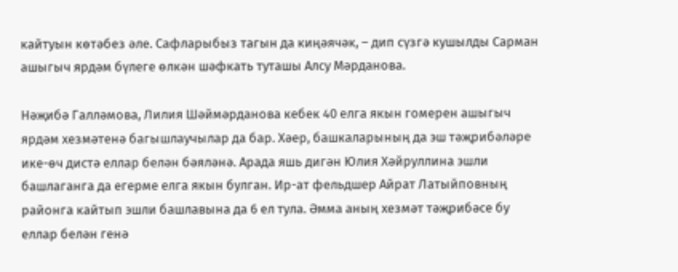кайтуын көтәбез әле. Сафларыбыз тагын да киңәячәк, – дип сүзгә кушылды Сарман ашыгыч ярдәм бүлеге өлкән шәфкать туташы Алсу Мәрданова.

Нәҗибә Галләмова, Лилия Шәймәрданова кебек 40 елга якын гомерен ашыгыч ярдәм хезмәтенә багышлаучылар да бар. Хәер, башкаларының да эш тәҗрибәләре ике-өч дистә еллар белән бәяләнә. Арада яшь дигән Юлия Хәйруллина эшли башлаганга да егерме елга якын булган. Ир-ат фельдшер Айрат Латыйповның районга кайтып эшли башлавына да 6 ел тула. Әмма аның хезмәт тәҗрибәсе бу еллар белән генә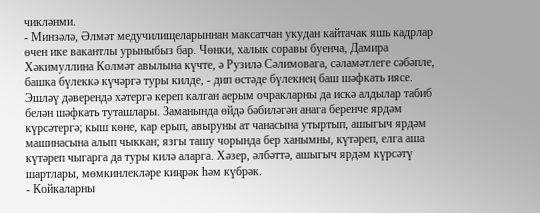чикләнми.
- Минзәлә, Әлмәт медучилищеларыннан максатчан укудан кайтачак яшь кадрлар өчен ике вакантлы урыныбыз бар. Чөнки, халык соравы буенча, Дамира Хәкимуллина Колмәт авылына күчте, ә Рузилә Сәлимовага, сәламәтлеге сәбәпле, башка бүлеккә күчәргә туры килде, - дип өстәде бүлекнең баш шәфкать иясе.
Эшләү дәверендә хәтергә кереп калган аерым очракларны да искә алдылар табиб белән шәфкать туташлары. Заманында өйдә бәбиләгән анага беренче ярдәм күрсәтергә; кыш көне, кар ерып, авыруны ат чанасына утыртып, ашыгыч ярдәм машинасына алып чыккан; язгы ташу чорында бер ханымны, күтәреп, елга аша күтәреп чыгарга да туры килә аларга. Хәзер, әлбәттә, ашыгыч ярдәм күрсәтү шартлары, мөмкинлекләре киңрәк һәм күбрәк.
- Койкаларны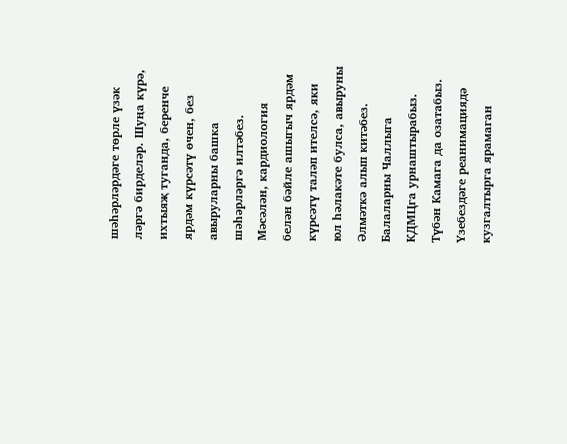шәһәрләрдәге төрле үзәк ләргә бирделәр. Шуңа күрә, ихтыяҗ туганда, беренче ярдәм күрсәтү өчен, без авыруларны башка шәһәрләргә илтәбез. Мәсәлән, кардиология белән бәйле ашыгыч ярдәм күрсәтү таләп ителсә, яки юл һәлакәте булса, авыруны Әлмәткә алып китәбез. Балаларны Чаллыга КДМЦга урнаштырабыз. Түбән Камага да озатабыз. Үзебездәге реанимациядә кузгалтырга ярамаган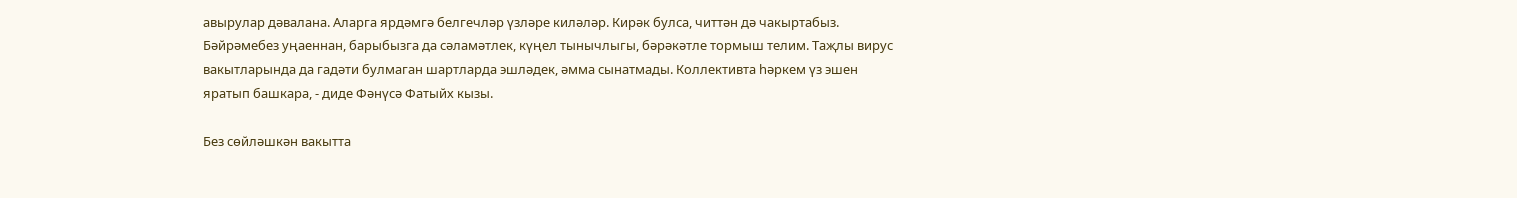авырулар дәвалана. Аларга ярдәмгә белгечләр үзләре киләләр. Кирәк булса, читтән дә чакыртабыз. Бәйрәмебез уңаеннан, барыбызга да сәламәтлек, күңел тынычлыгы, бәрәкәтле тормыш телим. Таҗлы вирус вакытларында да гадәти булмаган шартларда эшләдек, әмма сынатмады. Коллективта һәркем үз эшен яратып башкара, - диде Фәнүсә Фатыйх кызы.

Без сөйләшкән вакытта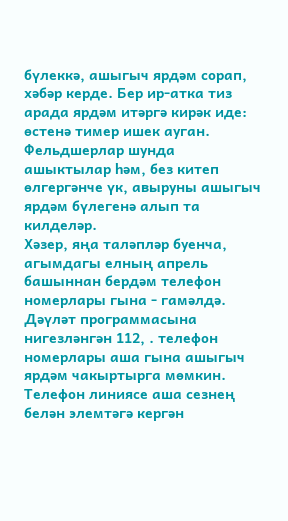бүлеккә, ашыгыч ярдәм сорап, хәбәр керде. Бер ир-атка тиз арада ярдәм итәргә кирәк иде: өстенә тимер ишек ауган. Фельдшерлар шунда ашыктылар һәм, без китеп өлгергәнче үк, авыруны ашыгыч ярдәм бүлегенә алып та килделәр.
Хәзер, яңа таләпләр буенча, агымдагы елның апрель башыннан бердәм телефон номерлары гына - гамәлдә. Дәүләт программасына нигезләнгән 112, . телефон номерлары аша гына ашыгыч ярдәм чакыртырга мөмкин. Телефон линиясе аша сезнең белән элемтәгә кергән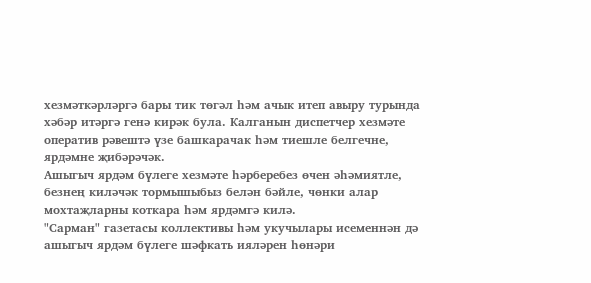хезмәткәрләргә бары тик төгәл һәм ачык итеп авыру турында хәбәр итәргә генә кирәк була. Калганын диспетчер хезмәте оператив рәвештә үзе башкарачак һәм тиешле белгечне, ярдәмне җибәрәчәк.
Ашыгыч ярдәм бүлеге хезмәте һәрберебез өчен әһәмиятле, безнең киләчәк тормышыбыз белән бәйле, чөнки алар мохтаҗларны коткара һәм ярдәмгә килә.
"Сарман" газетасы коллективы һәм укучылары исеменнән дә ашыгыч ярдәм бүлеге шәфкать ияләрен һөнәри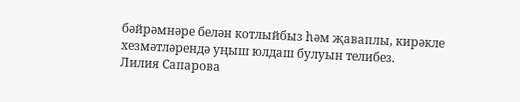бәйрәмнәре белән котлыйбыз һәм җаваплы, кирәкле хезмәтләрендә уңыш юлдаш булуын телибез.
Лилия Сапарова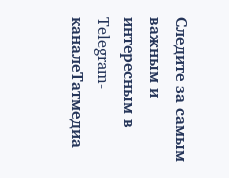Следите за самым важным и интересным в Telegram-каналеТатмедиа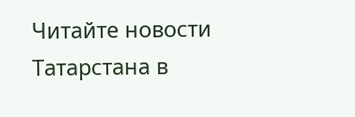Читайте новости Татарстана в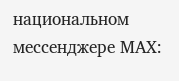национальном мессенджере MАХ: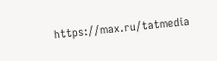https://max.ru/tatmedia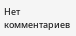Нет комментариев